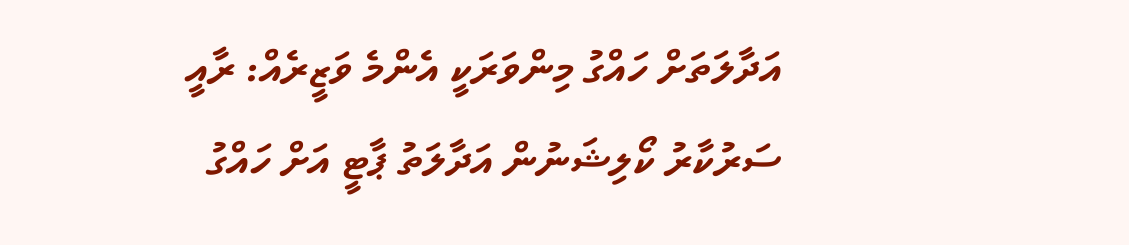އަދާލަތަށް ހައްގު މިންވަރަކީ އެންމެ ވަޒީރެއް: ރާއީ
ސަރުކާރު ކޯލިޝަނުން އަދާލަތު ޕާޓީ އަށް ހައްގު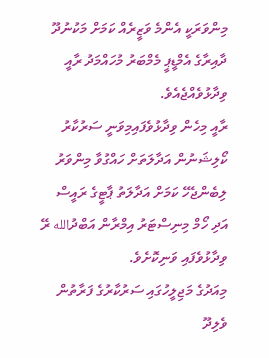މިންވަރަކީ އެންމެ ވަޒީރެއް ކަމަށް މަކުނުދޫ ދާއިރާގެ އެމްޑީޕީ މެމްބަރު މުހައްމަދު ރާއީ ވިދާޅުވެއްޖެއެވެ.
ރާއީ މިހެން ވިދާޅުވެފައިމިވަނީ ސަރުކާރު ކޯލިޝަނުން އަދާލަތަށް ހައްގުވާ މިންވަރު ލިބެންޖެހޭ ކަމަށް އަދާލަތު ޕާޓީގެ ރައީސް އަދި ހޯމް މިނިސްޓަރު އިމްރާން އަބްދުالله ރޭ ވިދާޅުވެފައި ވަނިކޮށެވެ.
މިއަދުގެ މަޖިލީހުގައި ސަރުކާރުގެ ފަރާތުން ވެލިދޫ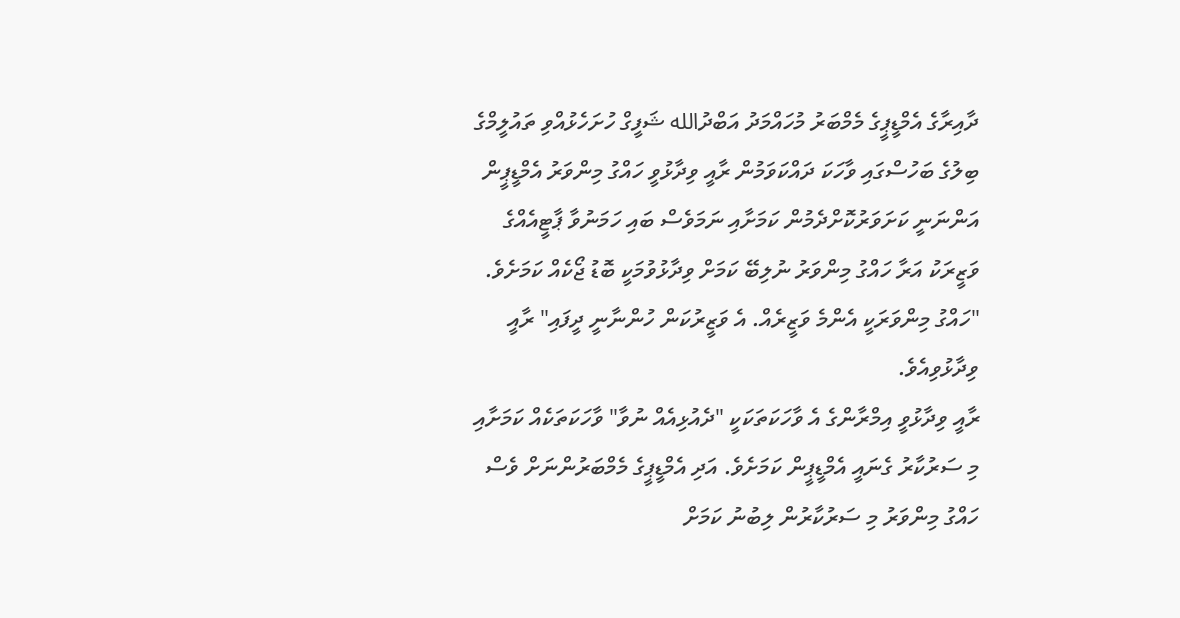ދާއިރާގެ އެމްޑީޕީގެ މެމްބަރު މުހައްމަދު އަބްދުالله ޝަފީގް ހުށަހެޅުއްވި ތައުލީމްގެ ބިލުގެ ބަހުސްގައި ވާހަކަ ދައްކަވަމުން ރާއީ ވިދާޅުވީ ހައްގު މިންވަރު އެމްޑީޕީން އަންނަނީ ކަށަވަރުކޮށްދެމުން ކަމަށާއި ނަމަވެސް ބައި ހަމަނުވާ ޕާޓީއެއްގެ ވަޒީރަކު އަރާ ހައްގު މިންވަރު ނުލިބޭ ކަމަށް ވިދާޅުވުމަކީ ބޮޑު ޖޯކެއް ކަމަށެވެ.
"ހައްގު މިންވަރަކީ އެންމެ ވަޒީރެއް. އެ ވަޒީރުކަން ހުންނާނީ ދީފައި" ރާއީ ވިދާޅުވިއެވެ.
ރާއީ ވިދާޅުވީ އިމްރާންގެ އެ ވާހަކަތަކަކީ "ދެއުޅިއެއް ނުވާ" ވާހަކަތަކެއް ކަމަށާއި މި ސަރުކާރު ގެނައީ އެމްޑީޕީން ކަމަށެވެ. އަދި އެމްޑީޕީގެ މެމްބަރުންނަށް ވެސް ހައްގު މިންވަރު މި ސަރުކާރުން ލިބުނު ކަމަށް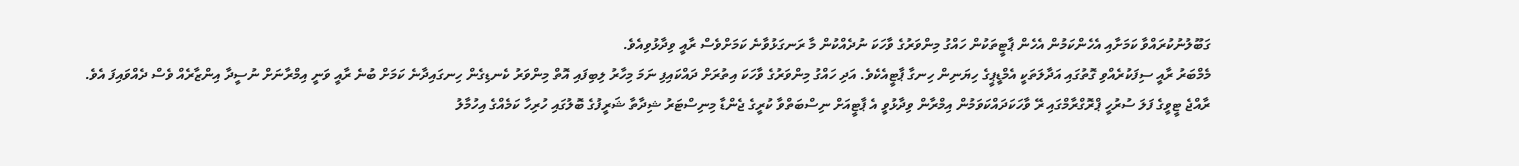ގަބޫލުނުކުރައްވާ ކަމަށާއި އެހެންކަމުން އެހެން ޕާޓީތަކުން ހައްގު މިންވަރުގެ ވާހަކަ ނުދެއްކުން މާ ރަނގަޅުވާނެ ކަމަށްވެސް ރާއީ ވިދާޅުވިއެވެ.
މެމްބަރު ރާއީ ސިފަކުރެއްވި ގޮތުގައި އަދާލަތަކީ އެމްޑީޕީގެ ހިޔަނިން ހިނގާ ޕާޓީއެކެވެ. އަދި ހައްގު މިންވަރުގެ ވާހަކަ އިތުރަށް ދައްކައިފި ނަމަ މިހާރު ލިބިފައި އޮތް މިންވަރު ކެނޑިގެން ހިނގައިދާނެ ކަމަށް ބުނެ ރާއީ ވަނީ އިމްރާނަށް ނުސީދާ އިންޒާރެއް ވެސް ދެއްވައިފަ އެވެ.
ރާއްޖެ ޓީވީގެ ފަލަ ސުރުހީ ޕްރޮގްރާމްގައި ރޭ ވާހަކަދައްކަވަމުން އިމްރާން ވިދާޅުވީ އެ ޕާޓީއަށް ނިސްބަތްވާ ކުރީގެ ޖެންޑާ މިނިސްޓަރު ޝިދާތާ ޝަރީފުގެ ބޮލުގައި ހުރިހާ ކަމެއްގެ އިހުމާލު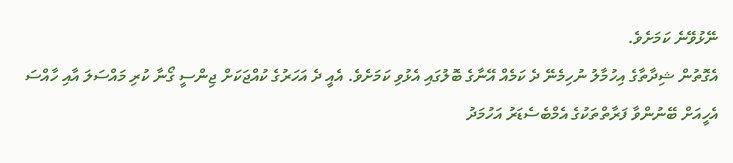ނޭޅުވޭނެ ކަމަށެވެ.
އެގޮތުން ޝިދާތާގެ އިހުމާލު ނުހިމެނޭ ދެ ކަމެއް އޭނާގެ ބޮލުގައި އެޅުވި ކަމަށެވެ. އެއީ ދެ އަހަރުގެ ކުއްޖަކަށް ޖިންސީ ގޯނާ ކުރި މައްސަލަ އާއި ހާއްސަ އެހީއަށް ބޭނުންވާ ފަރާތްތަކުގެ އެމްބެސެޑަރު އަހުމަދު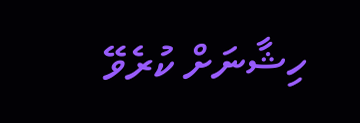ހިޝާނަށް ކުރެވޭ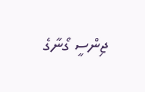ޖިންސީ ގޯނާގެ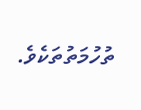ތުހުމަތުތަކެވެ.